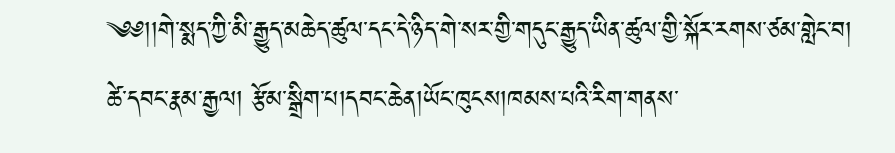༄༅།།གེ་སྨད་ཀྱི་མི་རྒྱུད་མཆེད་ཚུལ་དང་དེ་ཉིད་གེ་སར་གྱི་གདུང་རྒྱུད་ཡིན་ཚུལ་གྱི་སྐོར་རགས་ཙམ་གླེང་བ།
ཚེ་དབང་རྣམ་རྒྱལ། རྩོམ་སྒྲིག་པ།དབང་ཆེན།ཡོང་ཁུངས།ཁམས་པའི་རིག་གནས་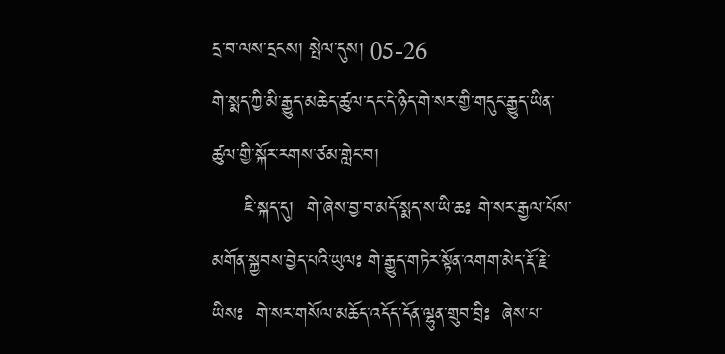དྲ་བ་ལས་དྲངས། སྤེལ་དུས། 05-26
གེ་སྨད་ཀྱི་མི་རྒྱུད་མཆེད་ཚུལ་དང་དེ་ཉིད་གེ་སར་གྱི་གདུང་རྒྱུད་ཡིན་ཚུལ་གྱི་སྐོར་རགས་ཙམ་གླེང་བ།
     ཇི་སྐད་དུ།  གེ་ཞེས་བྱ་བ་མདོ་སྨད་ས་ཡི་ཆཿ གེ་སར་རྒྱལ་པོས་མགོན་སྐྱབས་བྱེད་པའི་ཡུལཿ གེ་རྒྱུད་གཏེར་སྟོན་འགག་མེད་རྡོ་རྗེ་ཡིསཿ  གེ་སར་གསོལ་མཆོད་འདོད་དོན་ལྷུན་གྲུབ་བྲིཿ  ཞེས་པ་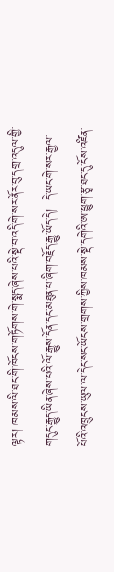ལྟར། ཁམས་ལི་ཐང་གི་ཁོངས་གཏོགས་གེ་སྨད་ཞེས་པའི་སྡེ་བ་འདི་གེ་སར་ནོར་བུ་དགྲ་འདུལ་གྱི་གདུང་རྒྱུད་ཡིན་ཞེས་པའི་ལོ་རྒྱུས་དོན་དང་མཐུན་པ་ཞིག་བརྗོད་རྒྱུ་ཡོད་དེ།  དེ་ཡང་གེ་སར་རྒྱལ་པོའི་འཁྲུངས་ཡུལ་ལ་དེང་སང་ཡོངས་གྲགས་ཀྱིས་ཁམས་སྡེ་དགེའི་ཨ་ཕྱུག་རྩྭ་ཐང་དུ་ངོས་འཛིན་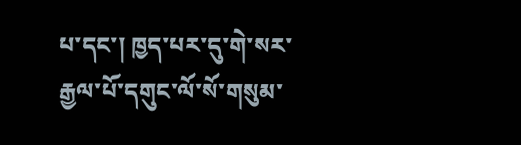པ་དང་། ཁྱད་པར་དུ་གེ་སར་རྒྱལ་པོ་དགུང་ལོ་སོ་གསུམ་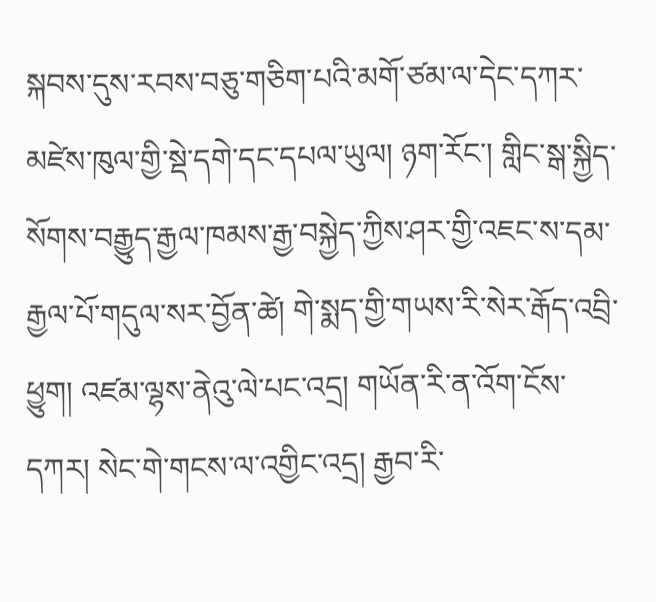སྐབས་དུས་རབས་བཅུ་གཅིག་པའི་མགོ་ཙམ་ལ་དེང་དཀར་མཛེས་ཁུལ་གྱི་སྡེ་དགེ་དང་དཔལ་ཡུལ། ཉག་རོང་། གླིང་སྒ་སྐྱིད་སོགས་བརྒྱུད་རྒྱལ་ཁམས་རྒྱ་བསྐྱེད་ཀྱིས་ཤར་གྱི་འཇང་ས་དམ་རྒྱལ་པོ་གདུལ་སར་བྱོན་ཚེ། གེ་སྨད་གྱི་གཡས་རི་སེར་རྒོད་འབྲི་ཕྱུག། འཛམ་ལྷས་ནེའུ་ལེ་པང་འདྲ། གཡོན་རི་ན་འོག་ངོས་དཀར། སེང་གེ་གངས་ལ་འགྱིང་འདྲ། རྒྱབ་རི་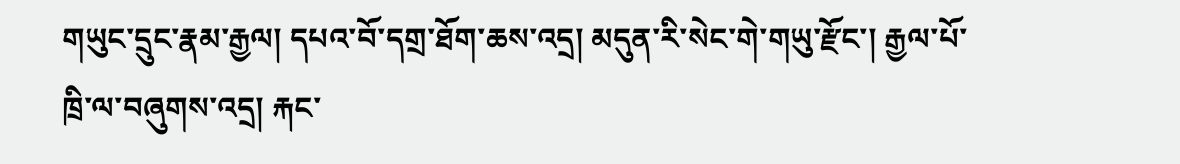གཡུང་དྲུང་རྣམ་རྒྱལ། དཔའ་བོ་དགྲ་ཐོག་ཆས་འདྲ། མདུན་རི་སེང་གེ་གཡུ་རྫོང་། རྒྱལ་པོ་ཁྲི་ལ་བཞུགས་འདྲ། རྐང་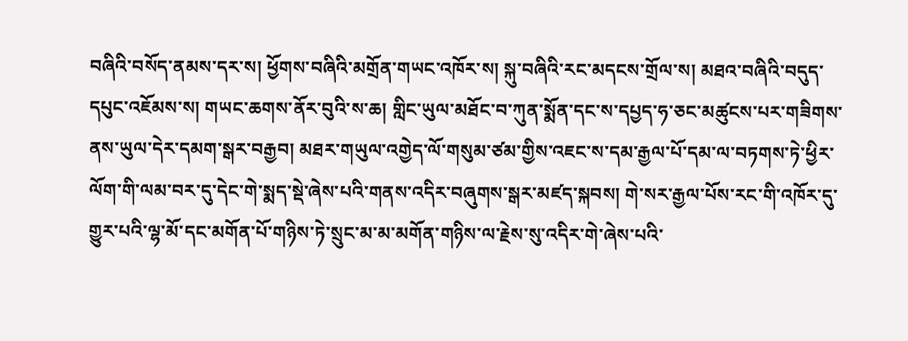བཞིའི་བསོད་ནམས་དར་ས། ཕྱོགས་བཞིའི་མགྲོན་གཡང་འཁོར་ས། སྐུ་བཞིའི་རང་མདངས་གྲོལ་ས། མཐའ་བཞིའི་བདུད་དཔུང་འཇོམས་ས། གཡང་ཆགས་ནོར་བུའི་ས་ཆ། གླིང་ཡུལ་མཐོང་བ་ཀུན་སྨོན་དང་ས་དཔྱད་ཧ་ཅང་མཚུངས་པར་གཟིགས་ནས་ཡུལ་དེར་དམག་སྒར་བརྒྱབ། མཐར་གཡུལ་འགྱེད་ལོ་གསུམ་ཙམ་གྱིས་འཇང་ས་དམ་རྒྱལ་པོ་དམ་ལ་བཏགས་ཏེ་ཕྱིར་ལོག་གི་ལམ་བར་དུ་དེང་གེ་སྨད་སྡེ་ཞེས་པའི་གནས་འདིར་བཞུགས་སྒར་མཛད་སྐབས། གེ་སར་རྒྱལ་པོས་རང་གི་འཁོར་དུ་གྱུར་པའི་ལྷ་མོ་དང་མགོན་པོ་གཉིས་ཏེ་སྲུང་མ་མ་མགོན་གཉིས་ལ་རྗེས་སུ་འདིར་གེ་ཞེས་པའི་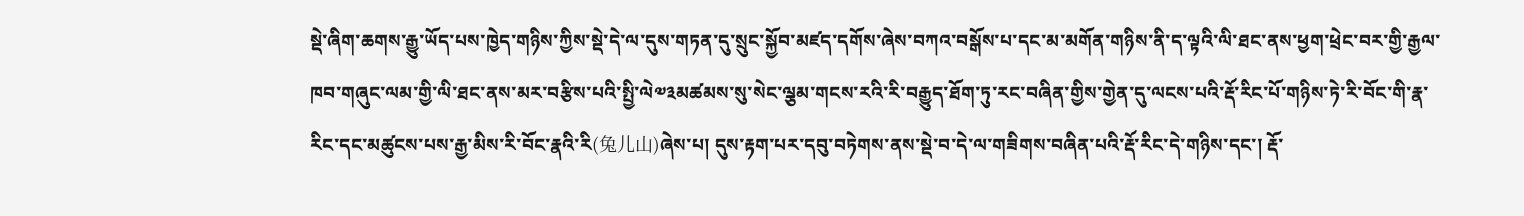སྡེ་ཞིག་ཆགས་རྒྱུ་ཡོད་པས་ཁྱེད་གཉིས་ཀྱིས་སྡེ་དེ་ལ་དུས་གཏན་དུ་སྲུང་སྐྱོབ་མཛད་དགོས་ཞེས་བཀའ་བསྒོས་པ་དང་མ་མགོན་གཉིས་ནི་ད་ལྟའི་ལི་ཐང་ནས་ཕྱག་ཕྲེང་བར་གྱི་རྒྱལ་ཁབ་གཞུང་ལམ་གྱི་ལི་ཐང་ནས་མར་བརྩིས་པའི་སྤྱི་ལེ༧༣མཚམས་སུ་སེང་ལྕམ་གངས་རའི་རི་བརྒྱུད་ཐོག་ཏུ་རང་བཞིན་གྱིས་གྱེན་དུ་ལངས་པའི་རྡོ་རིང་པོ་གཉིས་ཏེ་རི་བོང་གི་རྣ་རིང་དང་མཚུངས་པས་རྒྱ་མིས་རི་བོང་རྣའི་རི(兔儿山)ཞེས་པ། དུས་རྟག་པར་དབུ་བཏེགས་ནས་སྡེ་བ་དེ་ལ་གཟིགས་བཞིན་པའི་རྡོ་རིང་དེ་གཉིས་དང་། རྡོ་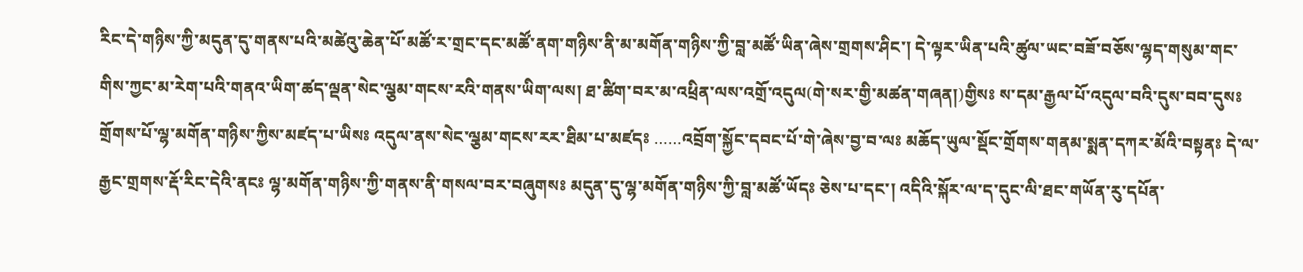རིང་དེ་གཉིས་ཀྱི་མདུན་དུ་གནས་པའི་མཚེའུ་ཆེན་པོ་མཚོ་ར་གྲང་དང་མཚོ་ནག་གཉིས་ནི་མ་མགོན་གཉིས་ཀྱི་བླ་མཚོ་ཡིན་ཞེས་གྲགས་ཤིང་། དེ་ལྟར་ཡིན་པའི་ཚུལ་ཡང་བཟོ་བཅོས་ལྷད་གསུམ་གང་གིས་ཀྱང་མ་རེག་པའི་གནའ་ཡིག་ཚད་ལྡན་སེང་ལྕམ་གངས་རའི་གནས་ཡིག་ལས། ཐ་ཚིག་བར་མ་འཕྲིན་ལས་འགྲོ་འདུལ(གེ་སར་གྱི་མཚན་གཞན།)གྱིསཿ ས་དམ་རྒྱལ་པོ་འདུལ་བའི་དུས་བབ་དུསཿ གྲོགས་པོ་ལྷ་མགོན་གཉིས་ཀྱིས་མཛད་པ་ཡིསཿ འདུལ་ནས་སེང་ལྕམ་གངས་རར་ཐིམ་པ་མཛདཿ ……འབྲོག་སྐྱོང་དབང་པོ་གེ་ཞེས་བྱ་བ་ལཿ མཆོད་ཡུལ་སྡོང་གྲོགས་གནམ་སྨན་དཀར་མོའི་བསྟནཿ དེ་ལ་རྒྱང་གྲགས་རྡོ་རིང་དེའི་ནངཿ ལྷ་མགོན་གཉིས་ཀྱི་གནས་ནི་གསལ་བར་བཞུགསཿ མདུན་དུ་ལྷ་མགོན་གཉིས་ཀྱི་བླ་མཚོ་ཡོདཿ ཅེས་པ་དང་། འདིའི་སྐོར་ལ་ད་དུང་ལི་ཐང་གཡོན་རུ་དཔོན་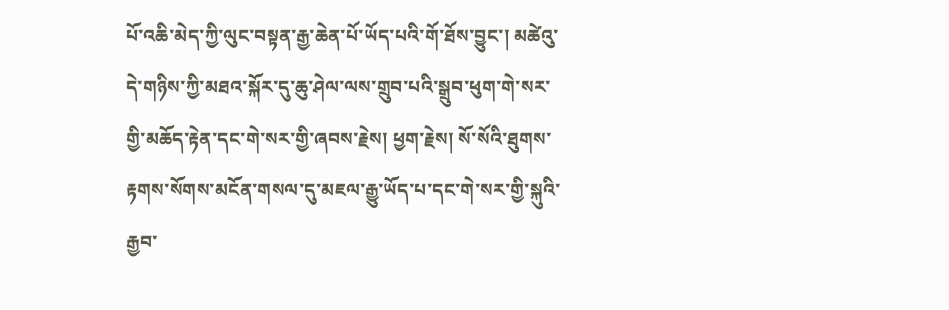པོ་འཆི་མེད་ཀྱི་ལུང་བསྟན་རྒྱ་ཆེན་པོ་ཡོད་པའི་གོ་ཐོས་བྱུང་། མཚེའུ་དེ་གཉིས་ཀྱི་མཐའ་སྐོར་དུ་ཆུ་ཤེལ་ལས་གྲུབ་པའི་སྒྲུབ་ཕུག་གེ་སར་གྱི་མཆོད་རྟེན་དང་གེ་སར་གྱི་ཞབས་རྗེས། ཕྱག་རྗེས། སོ་སོའི་ཐུགས་རྟགས་སོགས་མངོན་གསལ་དུ་མཇལ་རྒྱུ་ཡོད་པ་དང་གེ་སར་གྱི་སྐུའི་རྒྱབ་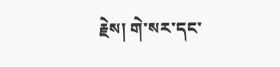རྗེས། གེ་སར་དང་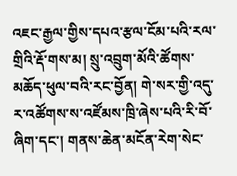འཇང་རྒྱལ་གྱིས་དཔའ་རྩལ་ངོམ་པའི་རལ་གྲིའི་རྡོ་གས་མ། སྲུ་འབྲུག་མོའི་ཚོགས་མཆོད་ཕུལ་བའི་རང་བྱོན། གེ་སར་གྱི་འདུ་ར་འཚོགས་ས་འཛོམས་ཁྲི་ཞེས་པའི་རི་བོ་ཞིག་དང་། གནས་ཆེན་མངོན་རེག་སེང་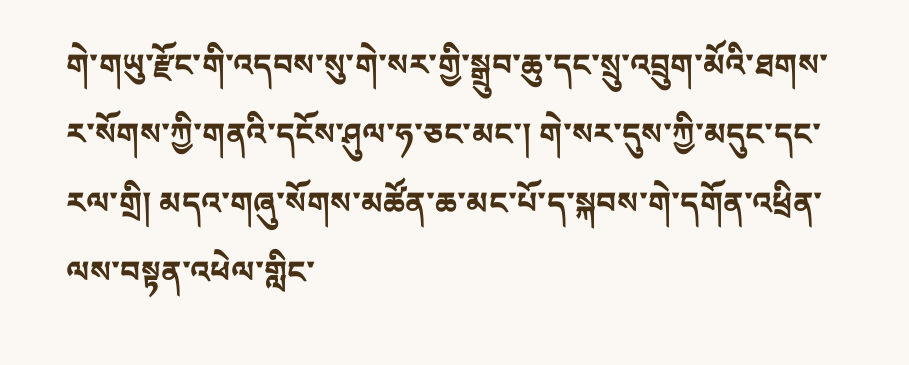གེ་གཡུ་རྫོང་གི་འདབས་སུ་གེ་སར་གྱི་སྒྲུབ་ཆུ་དང་སྲུ་འབྲུག་མོའི་ཐགས་ར་སོགས་ཀྱི་གནའི་དངོས་ཤུལ་ཧ་ཅང་མང་། གེ་སར་དུས་ཀྱི་མདུང་དང་རལ་གྲི། མདའ་གཞུ་སོགས་མཚོན་ཆ་མང་པོ་ད་སྐབས་གེ་དགོན་འཕྲིན་ལས་བསྟན་འཕེལ་གླིང་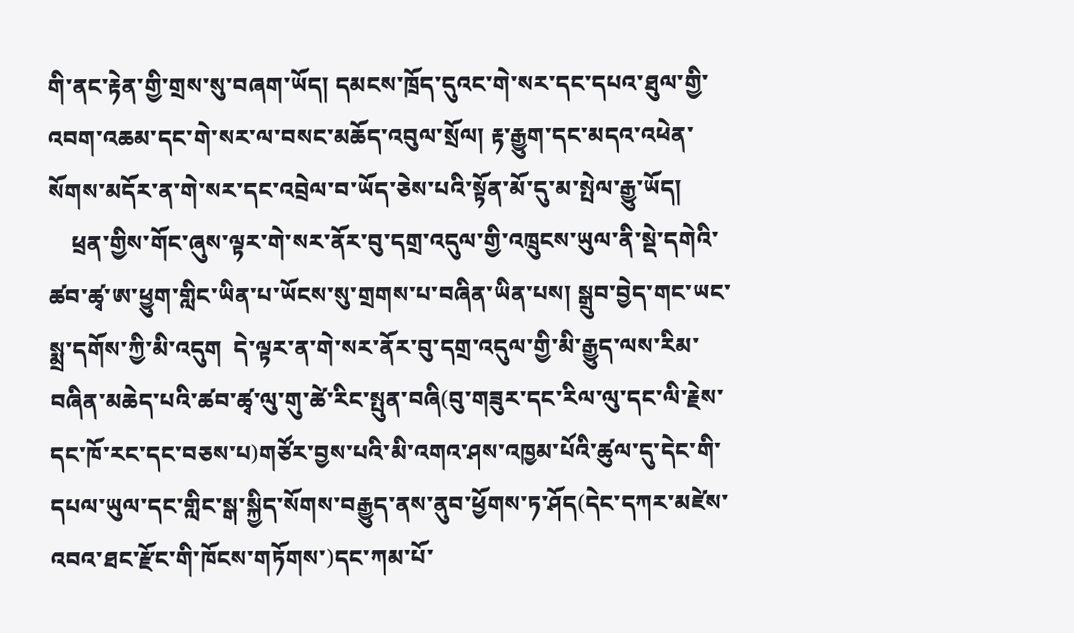གི་ནང་རྟེན་གྱི་གྲས་སུ་བཞག་ཡོད། དམངས་ཁྲོད་དུའང་གེ་སར་དང་དཔའ་ཐུལ་གྱི་འབག་འཆམ་དང་གེ་སར་ལ་བསང་མཆོད་འབུལ་སྲོལ། རྟ་རྒྱུག་དང་མདའ་འཕེན་སོགས་མདོར་ན་གེ་སར་དང་འབྲེལ་བ་ཡོད་ཅེས་པའི་སྟོན་མོ་དུ་མ་སྤེལ་རྒྱུ་ཡོད།
    ཕྲན་གྱིས་གོང་ཞུས་ལྟར་གེ་སར་ནོར་བུ་དགྲ་འདུལ་གྱི་འཁྲུངས་ཡུལ་ནི་སྡེ་དགེའི་ཚབ་ཚྭ་ཨ་ཕྱུག་གླིང་ཡིན་པ་ཡོངས་སུ་གྲགས་པ་བཞིན་ཡིན་པས། སྒྲུབ་བྱེད་གང་ཡང་སྨྲ་དགོས་ཀྱི་མི་འདུག  དེ་ལྟར་ན་གེ་སར་ནོར་བུ་དགྲ་འདུལ་གྱི་མི་རྒྱུད་ལས་རིམ་བཞིན་མཆེད་པའི་ཚབ་ཚྭ་ལུ་གུ་ཚེ་རིང་སྤུན་བཞི(བུ་གཟུར་དང་རིལ་ལུ་དང་ལི་རྗེས་དང་ཁོ་རང་དང་བཅས་པ)གཙོར་བྱས་པའི་མི་འགའ་ཤས་འཁྱམ་པོའི་ཚུལ་དུ་དེང་གི་དཔལ་ཡུལ་དང་གླིང་སྒ་སྐྱིད་སོགས་བརྒྱུད་ནས་ནུབ་ཕྱོགས་ཏ་ཤོད(དེང་དཀར་མཛེས་འབའ་ཐང་རྫོང་གི་ཁོངས་གཏོགས་)དང་ཀམ་པོ་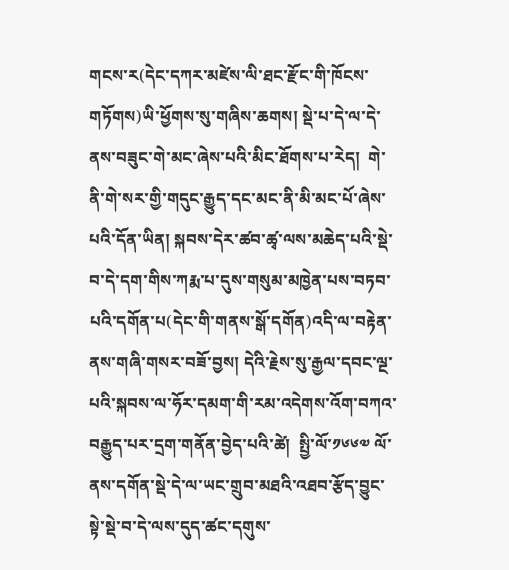གངས་ར(དེང་དཀར་མཛེས་ལི་ཐང་རྫོང་གི་ཁོངས་གཏོགས)ཡི་ཕྱོགས་སུ་གཞིས་ཆགས། སྡེ་པ་དེ་ལ་དེ་ནས་བཟུང་གེ་མང་ཞེས་པའི་མིང་ཐོགས་པ་རེད།  གེ་ནི་གེ་སར་གྱི་གདུང་རྒྱུད་དང་མང་ནི་མི་མང་པོ་ཞེས་པའི་དོན་ཡིན། སྐབས་དེར་ཚབ་ཚྭ་ལས་མཆེད་པའི་སྡེ་བ་དེ་དག་གིས་ཀརྨ་པ་དུས་གསུམ་མཁྱེན་པས་བཏབ་པའི་དགོན་པ(དེང་གི་གནས་སྒོ་དགོན)འདི་ལ་བརྟེན་ནས་གཞི་གསར་བཟོ་བྱས། དེའི་རྗེས་སུ་རྒྱལ་དབང་ལྔ་པའི་སྐབས་ལ་ཧོར་དམག་གི་རམ་འདེགས་འོག་བཀའ་བརྒྱུད་པར་དྲག་གནོན་བྱེད་པའི་ཚེ།  སྤྱི་ལོ་༡༦༦༧ ལོ་ནས་དགོན་སྡེ་དེ་ལ་ཡང་གྲུབ་མཐའི་འཐབ་རྩོད་བྱུང་སྟེ་སྡེ་བ་དེ་ལས་དུད་ཚང་དགུས་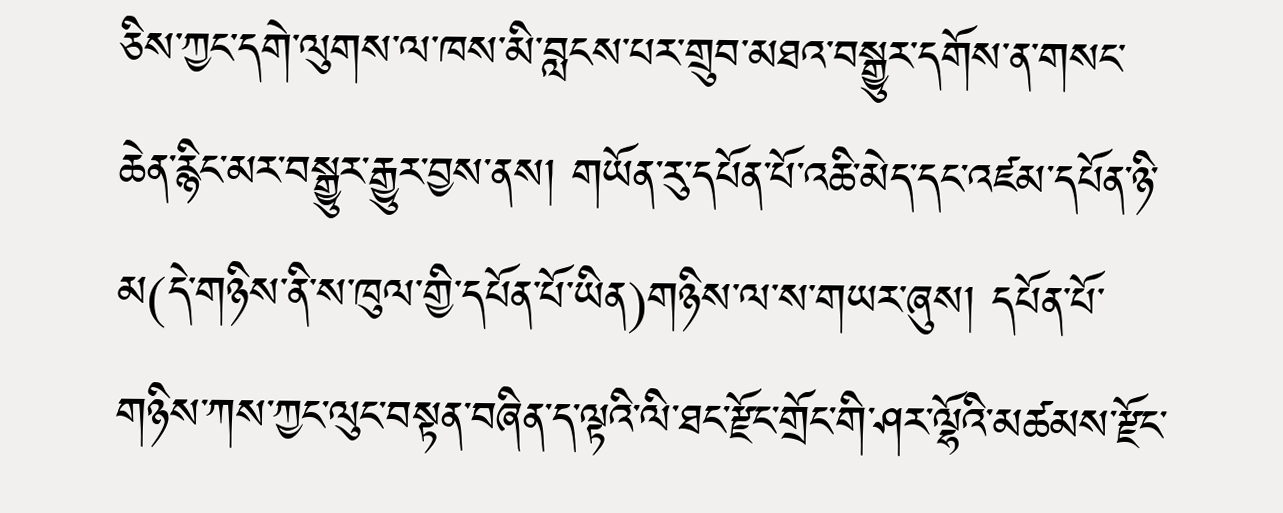ཅིས་ཀྱང་དགེ་ལུགས་ལ་ཁས་མི་བླངས་པར་གྲུབ་མཐའ་བསྒྱུར་དགོས་ན་གསང་ཆེན་རྙིང་མར་བསྒྱུར་རྒྱུར་བྱས་ནས། གཡོན་རུ་དཔོན་པོ་འཆི་མེད་དང་འཛམ་དཔོན་ཉི་མ(དེ་གཉིས་ནི་ས་ཁུལ་གྱི་དཔོན་པོ་ཡིན)གཉིས་ལ་ས་གཡར་ཞུས། དཔོན་པོ་གཉིས་ཀས་ཀྱང་ལུང་བསྟན་བཞིན་ད་ལྟའི་ལི་ཐང་རྫོང་གྲོང་གི་ཤར་ལྷོའི་མཚམས་རྫོང་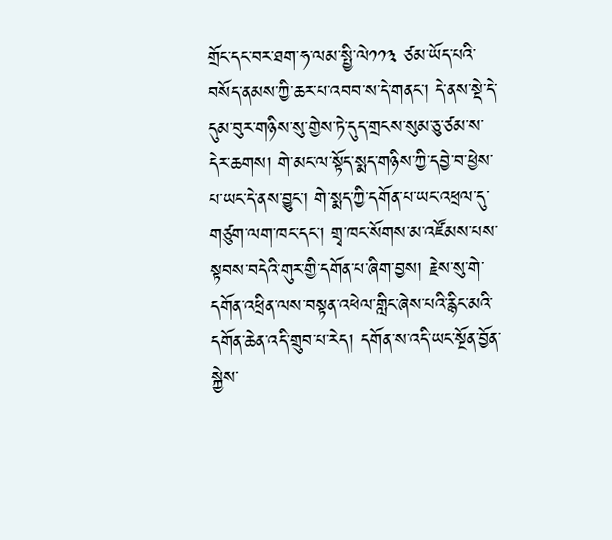གྲོང་དང་བར་ཐག་ཧ་ལམ་སྤྱི་ལེ༡༡༣ ཙམ་ཡོད་པའི་བསོད་ནམས་ཀྱི་ཆར་པ་འབབ་ས་དེ་གནང་། དེ་ནས་སྡེ་དེ་དུམ་བུར་གཉིས་སུ་གྱེས་ཏེ་དུད་གྲངས་སུམ་ཅུ་ཙམ་ས་དེར་ཆགས། གེ་མང་ལ་སྟོད་སྨད་གཉིས་ཀྱི་དབྱེ་བ་ཕྱེས་པ་ཡང་དེ་ནས་བྱུང་། གེ་སྨད་ཀྱི་དགོན་པ་ཡང་འཕྲལ་དུ་གཙུག་ལག་ཁང་དང་། གྲྭ་ཁང་སོགས་མ་འཛོམས་པས་སྟབས་བདེའི་གུར་གྱི་དགོན་པ་ཞིག་བྱས། རྗེས་སུ་གེ་དགོན་འཕྲིན་ལས་བསྟན་འཕེལ་གླིང་ཞེས་པའི་རྙིང་མའི་དགོན་ཆེན་འདི་གྲུབ་པ་རེད། དགོན་ས་འདི་ཡང་སྔོན་བྱོན་སྐྱེས་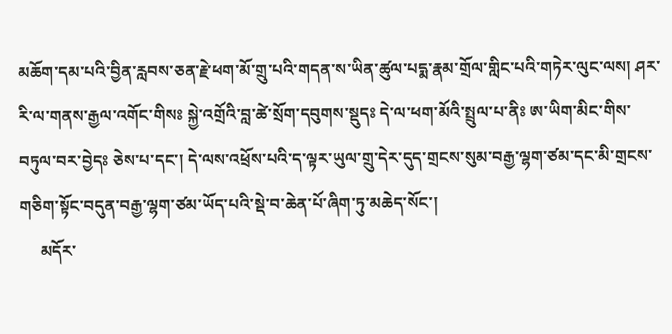མཆོག་དམ་པའི་བྱིན་རླབས་ཅན་རྗེ་ཕག་མོ་གྲུ་པའི་གདན་ས་ཡིན་ཚུལ་པདྨ་རྣམ་གྲོལ་གླིང་པའི་གཏེར་ལུང་ལས། ཤར་རི་ལ་གནས་རྒྱལ་འགོང་གིསཿ སྐྱེ་འགྲོའི་བླ་ཚེ་སྲོག་དབུགས་སྡུདཿ དེ་ལ་ཕག་མོའི་སྤྲུལ་པ་ནིཿ ཨ་ཡིག་མིང་གིས་བཏུལ་བར་བྱེདཿ ཅེས་པ་དང་། དེ་ལས་འཕྲོས་པའི་ད་ལྟར་ཡུལ་གྲུ་དེར་དུད་གྲངས་སུམ་བརྒྱ་ལྷག་ཙམ་དང་མི་གྲངས་གཅིག་སྟོང་བདུན་བརྒྱ་ལྷག་ཙམ་ཡོད་པའི་སྡེ་བ་ཆེན་པོ་ཞིག་ཏུ་མཆེད་སོང་།
     མདོར་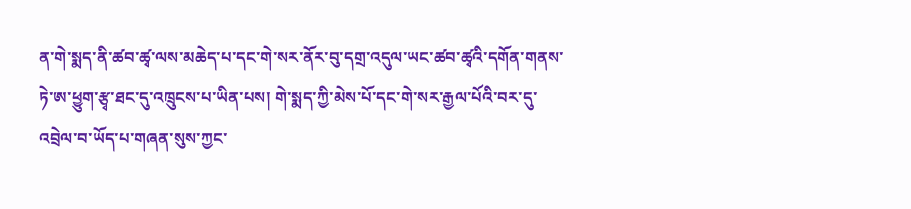ན་གེ་སྨད་ནི་ཚབ་ཚྭ་ལས་མཆེད་པ་དང་གེ་སར་ནོར་བུ་དགྲ་འདུལ་ཡང་ཚབ་ཚྭའི་དགོན་གནས་ཏེ་ཨ་ཕྱུག་རྩྭ་ཐང་དུ་འཁྲུངས་པ་ཡིན་པས། གེ་སྨད་ཀྱི་མེས་པོ་དང་གེ་སར་རྒྱལ་པོའི་བར་དུ་འབྲེལ་བ་ཡོད་པ་གཞན་སུས་ཀྱང་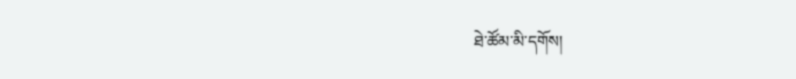ཐེ་ཚོམ་མི་དགོས།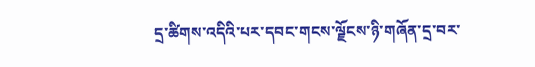དྲ་ཚིགས་འདིའི་པར་དབང་གངས་ལྗོངས་ཉི་གཞོན་དྲ་བར་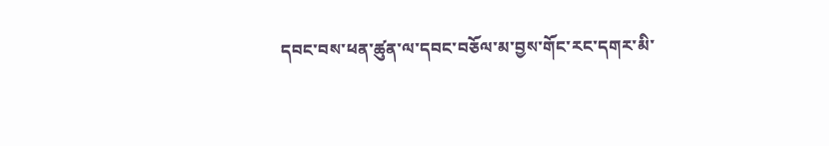དབང་བས་ཕན་ཚུན་ལ་དབང་བཅོལ་མ་བྱས་གོང་རང་དགར་མི་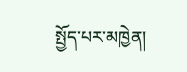སྤྱོད་པར་མཁྱེན།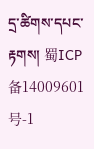དྲ་ཚིགས་དཔང་རྟགས། 蜀ICP备14009601号-1